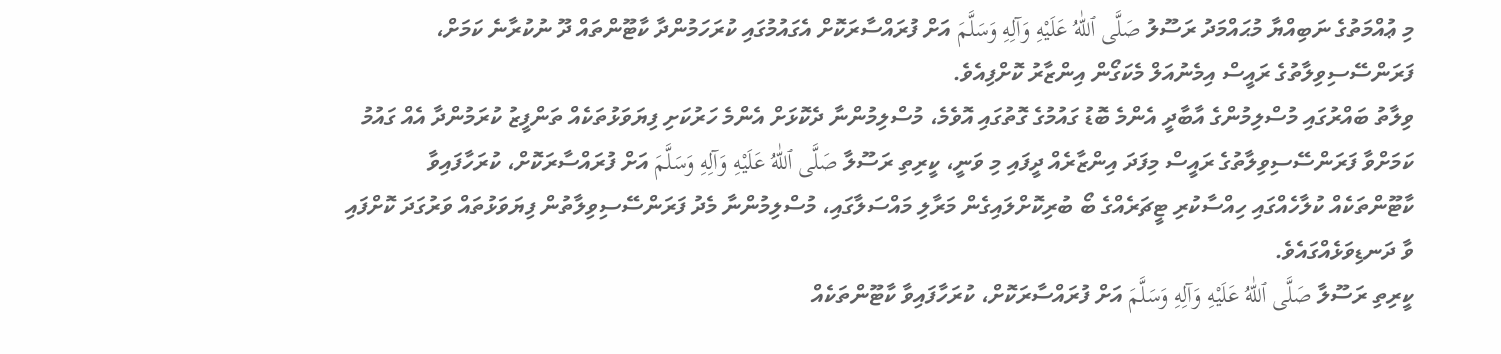މި ޢުއްމަތުގެ ނަބިއްޔާ މުޙައްމަދު ރަސޫލު صَلَّى ٱللّٰهُ عَلَيْهِ وَآلِهِ وَسَلَّمَ އަށް ފުރައްސާރަކޮށް އެގައުމުގައި ކުރަހަމުންދާ ކާޓޫންތައް ދޫ ނުކުރާނެ ކަމަށް، ފަރަންސޭސިވިލާތުގެ ރައީސް އިމެނުއަލް މެކަގޯން އިންޒާރު ކޮށްފިއެވެ.
ވިލާތު ބައްރުގައި މުސްލިމުންގެ އާބާދީ އެންމެ ބޮޑު ގައުމުގެ ގޮތުގައި އޮވެމެ، މުސްލިމުންނާ ދެކޮޅަށް އެންމެ ހަރުކަށި ފިޔަވަޅުތަކެއް ތަންފީޒު ކުރަމުންދާ އެއް ގައުމު ކަމަށްވާ ފަރަންސޭސިވިލާތުގެ ރައީސް މިފަދަ އިންޒާރެއް ދީފައި މި ވަނީ، ކީރިތި ރަސޫލާ صَلَّى ٱللّٰهُ عَلَيْهِ وَآلِهِ وَسَلَّمَ އަށް ފުރައްސާރަކޮށް، ކުރަހާފައިވާ ކާޓޫންތަކެއް ކުލާހެއްގައި ހިއްސާކުރި ޓީޗަރެއްގެ ބޯ ބުރިކޮށްލައިގެން މަރާލި މައްސަލާގައި، މުސްލިމުންނާ މެދު ފަރަންސޭސިވިލާތުން ފިޔަވަޅުތައް ވަރުގަދަ ކޮށްފައި ވާ ދަނޑިވަޅެއްގައެވެ.
ކީރިތި ރަސޫލާ صَلَّى ٱللّٰهُ عَلَيْهِ وَآلِهِ وَسَلَّمَ އަށް ފުރައްސާރަކޮށް، ކުރަހާފައިވާ ކާޓޫންތަކެއް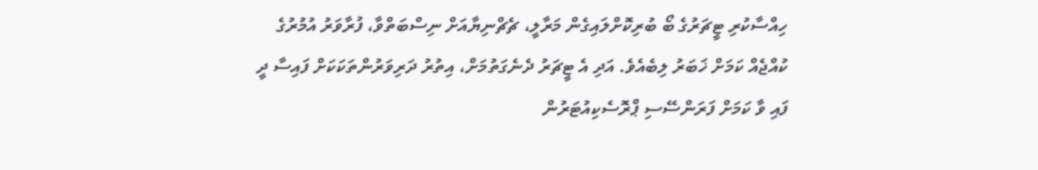ހިއްސާކުރި ޓީޗަރުގެ ބޯ ބުރިކޮށްލައިގެން މަރާލީ، ޗެޗްނިޔާއަށް ނިސްބަތްވާ، ފުރާވަރު އުމުރުގެ ކުއްޖެއް ކަމަށް ޚަބަރު ލިބެއެވެ. އަދި އެ ޓީޗަރު ދެނެގަތުމަށް، އިތުރު ދަރިވަރުންތަކަކަށް ފައިސާ ދީ ފައި ވާ ކަމަށް ފަރަންސޭސި ޕްރޮސެކިއުޓަރުން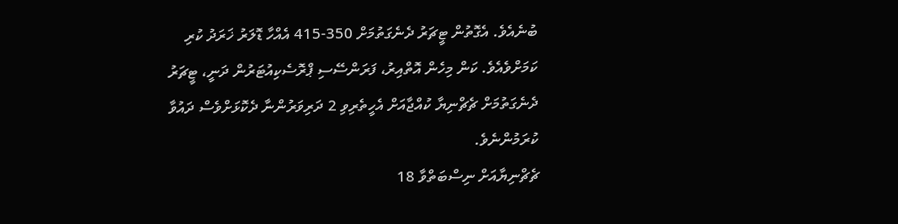ބުނެއެވެ. އެގޮތުން ޓީޗަރު ދެނެގަތުމަށް 350-415 އެއްހާ ޑޮލަރު ޚަރަދު ކުރި ކަމަށްވެއެވެ. ކަން މިހެން އޮތްއިރު، ފަރަންސޭސި ޕްރޮސެކިއުޓަރުން ދަނީ، ޓީޗަރު ދެނެގަތުމަށް ޗެޗްނިޔާ ކުއްޖާއަށް އެހީތެރިވި 2 ދަރިވަރުންނާ ދެކޮޅަށްވެސް ދައުވާ ކުރަމުންނެވެ.
ޗެޗްނިޔާއަށް ނިސްބަތްވާ 18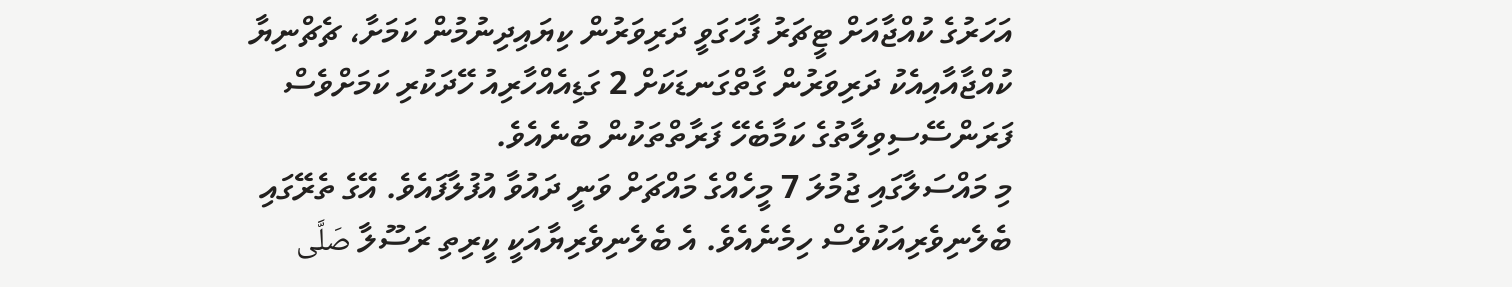އަހަރުގެ ކުއްޖާއަށް ޓީޗަރު ފާހަގަވީ ދަރިވަރުން ކިޔައިދިނުމުން ކަމަށާ، ޗެޗްނިޔާ ކުއްޖާއާއިއެކު ދަރިވަރުން ގާތްގަނޑަކަށް 2 ގަޑިއެއްހާރިއު ހޭދަކުރި ކަމަށްވެސް ފަރަންސޭސިވިލާތުގެ ކަމާބެހޭ ފަރާތްތަކުން ބުނެއެވެ.
މި މައްސަލާގައި ޖުމުލަ 7 މީހެއްގެ މައްޗަށް ވަނީ ދައުވާ އުފުލާފައެވެ. އޭގެ ތެރޭގައި ބެލެނިވެރިއަކުވެސް ހިމެނެއެވެ. އެ ބެލެނިވެރިޔާއަކީ ކީރިތި ރަސޫލާ صَلَّى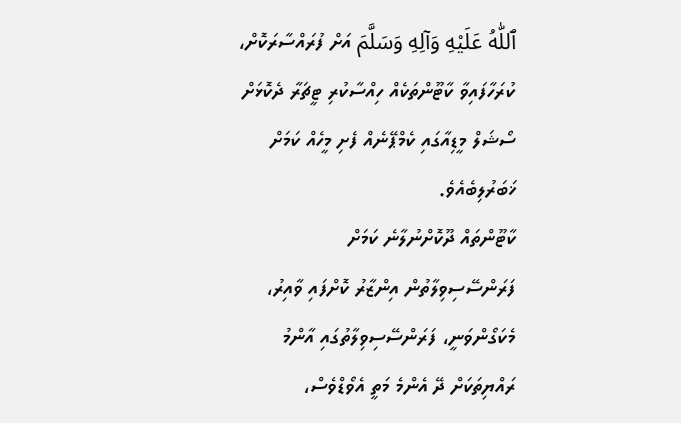ٱللّٰهُ عَلَيْهِ وَآلِهِ وَسَلَّمَ އަށް ފުރައްސާރަކޮށް، ކުރަހާފައިވާ ކާޓޫންތަކެއް ހިއްސާކުރި ޓީޗަރާ ދެކޮޅަށް ސޯޝަލް މީޑިއާގައި ކެމްޕޭނެއް ފެށި މީހެއް ކަމަށް ޚަބަރުލިބެއެވެ.
ކާޓޫންތައް ދޫކޮށްނުލާނެ ކަމަށް ފަރަންސޭސިވިލާތުން އިންޒާރު ކޮށްފައި ވާއިރު، މެކަގޯންވަނީ، ފަރަންސޭސިވިލާތުގައި އާންމު ރައްޔިތަކަށް ދޭ އެންމެ މަތީ އެވޯޑްވެސް،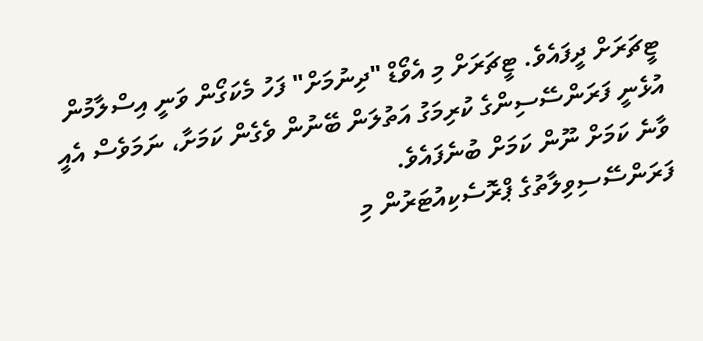ޓީޗަރަށް ދީފައެވެ. ޓީޗަރަށް މި އެވޯޑް "ދިނުމަށް" ފަހު މެކަގޯން ވަނީ އިސްލާމުން އުޅެނީ ފަރަންސޭސިންގެ ކުރިމަގު އަތުލަން ބޭނުން ވެގެން ކަމަށާ، ނަމަވެސް އެއީ ވާނެ ކަމަށް ނޫން ކަމަށް ބުނެފައެވެ.
ފަރަންސޭސިވިލާތުގެ ޕްރޮސެކިއުޓަރުން މި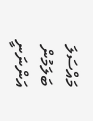މައްސަލަ ބަލަމުން އަންނަނީ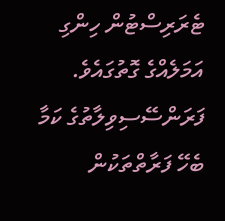ޓެރަރިސްޓުން ހިންގި އަމަލެއްގެ ގޮތުގައެވެ.
ފަރަންސޭސިވިލާތުގެ ކަމާ ބެހޭ ފަރާތްތަކުން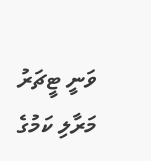ވަނީ ޓީޗަރު މަރާލި ކަމުގެ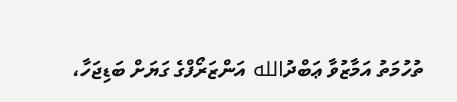ތުހުމަތު އަމާޒުވާ ޢަބްދުالله އަންޒަރޯފްގެ ގަޔަށް ބަޑިޖަހާ،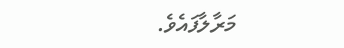މަރާލާފައެވެ.